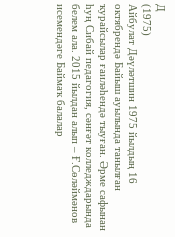Д
(1975)
Айбулат Дәүләтшин 1975 йылдың 16 октябрендә Байыш ауылында танылған ҡурайсылар ғаиләһендә тыуған. Әрме сафынан һуң Сибай педагогия, сәнғәт колледждарында белем ала. 2015 йылдан алып – Ғ.Сөләймәнов исемендәге Баймаҡ балалар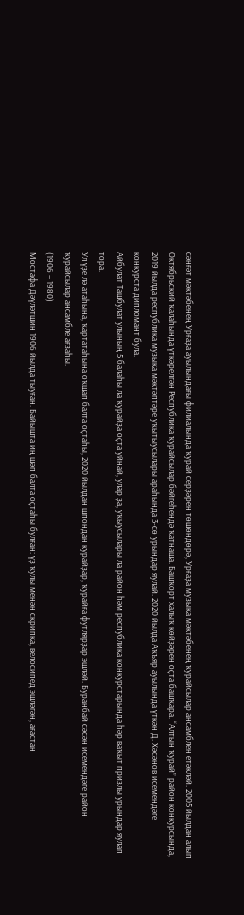сәнғәт мәктәбенең Урғаҙа ауылындағы филиалында ҡурай серҙәрен төшөндөрә, Урғаҙа музыка мәктәбенең ҡурайсылар ансамблен етәкләй. 2005 йылдан алып Октябрьский ҡалаһында үткәрелгән Республика ҡурайсылар бәйгеһендә ҡатнаша. Башҡорт халыҡ көйҙәрен оҫта башҡара. “Алтын ҡурай” район конкурсында, 2019 йылда республика музыка мәктәптәре уҡытыусылары араһында 3-сө урындар яулай. 2020 йылда Аҡъяр ауылында үткән Д. Хәсәнов исемендәге конкурста дипломант була.
Айбулат Ташбулат улының 5 балаһы ла ҡурайҙа оҫта уйнай, улар ҙа, уҡыусылары ла район һәм республика конкурстарында һәр ваҡыт призлы урындар яулап тора.
Ул үҙе лә атаһына, ҡартатаһына оҡшап балта оҫтаһы, 2020 йылдан шпондан курайҙар, ҡурайға футлярҙар эшләй. Буранбай сәсән исемендәге район ҡурайсылар ансамбле ағзаһы.
(1906 – 1980)
Мостафа Дәүләтшин 1906 йылда тыуған. Байышта иң шәп балта оҫтаһы булған: үҙ ҡулы менән скрипка, велосипед эшләгән, ағастан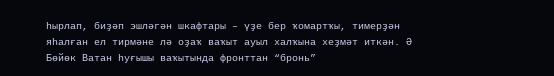һырлап, биҙәп эшләгән шкафтары – үҙе бер ҡомартҡы, тимерҙән яһалған ел тирмәне лә оҙаҡ ваҡыт ауыл халҡына хеҙмәт иткән. Ә Бөйөк Ватан һуғышы ваҡытында фронттан “бронь”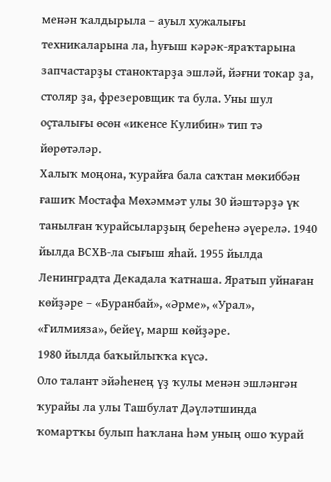менән ҡалдырыла – ауыл хужалығы техникаларына ла, һуғыш кәрәк-яраҡтарына запчастарҙы станоктарҙа эшләй, йәғни токар ҙа, столяр ҙа, фрезеровщик та була. Уны шул оҫталығы өсөн «икенсе Кулибин» тип тә йөрөтәләр.
Халыҡ моңона, ҡурайға бала саҡтан мөкиббән ғашиҡ Мостафа Мөхәммәт улы 30 йәштәрҙә үк танылған ҡурайсыларҙың береһенә әүерелә. 1940 йылда ВСХВ-ла сығыш яһай. 1955 йылда Ленинградта Декадала ҡатнаша. Яратып уйнаған көйҙәре – «Буранбай», «Әрме», «Урал», «Ғилмияза», бейеү, марш көйҙәре.
1980 йылда баҡыйлыҡҡа күсә.
Оло талант эйәһенең үҙ ҡулы менән эшләнгән ҡурайы ла улы Ташбулат Дәүләтшинда ҡомартҡы булып һаҡлана һәм уның ошо ҡурай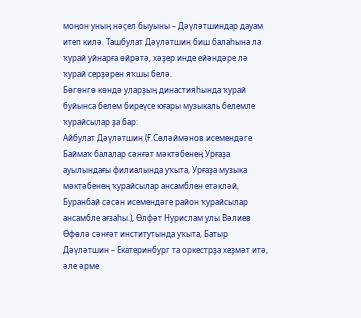моңон уның нәҫел быуыны – Дәүләтшиндар дауам итеп килә. Ташбулат Дәүләтшин биш балаһына ла ҡурай уйнарға өйрәтә, хәҙер инде ейәндәре лә ҡурай серҙәрен яҡшы белә.
Бөгөнгө көндә уларҙың династияһында ҡурай буйынса белем биреүсе юғары музыкаль белемле ҡурайсылар ҙа бар:
Айбулат Дәүләтшин (Ғ.Сөләймәнов исемендәге Баймаҡ балалар сәнғәт мәктәбенең Урғаҙа ауылындағы филиалында уҡыта, Урғаҙа музыка мәктәбенең ҡурайсылар ансамблен етәкләй, Буранбай сәсән исемендәге район ҡурайсылар ансамбле ағзаһы.), Өлфәт Нурислам улы Вәлиев Өфөлә сәнғәт институтында уҡыта, Батыр Дәүләтшин – Екатеринбург та оркестрҙа хеҙмәт итә, әле әрме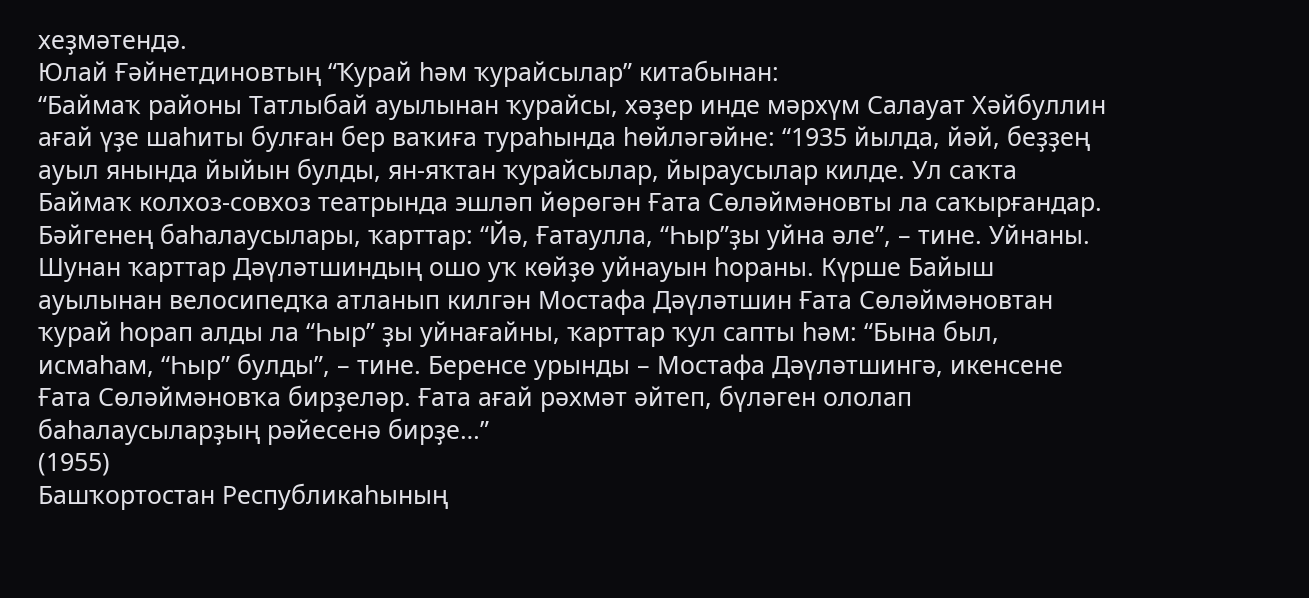хеҙмәтендә.
Юлай Ғәйнетдиновтың “Ҡурай һәм ҡурайсылар” китабынан:
“Баймаҡ районы Татлыбай ауылынан ҡурайсы, хәҙер инде мәрхүм Салауат Хәйбуллин ағай үҙе шаһиты булған бер ваҡиға тураһында һөйләгәйне: “1935 йылда, йәй, беҙҙең ауыл янында йыйын булды, ян-яҡтан ҡурайсылар, йыраусылар килде. Ул саҡта Баймаҡ колхоз-совхоз театрында эшләп йөрөгән Ғата Сөләймәновты ла саҡырғандар. Бәйгенең баһалаусылары, ҡарттар: “Йә, Ғатаулла, “Һыр”ҙы уйна әле”, – тине. Уйнаны. Шунан ҡарттар Дәүләтшиндың ошо уҡ көйҙө уйнауын һораны. Күрше Байыш ауылынан велосипедҡа атланып килгән Мостафа Дәүләтшин Ғата Сөләймәновтан ҡурай һорап алды ла “Һыр” ҙы уйнағайны, ҡарттар ҡул сапты һәм: “Бына был, исмаһам, “Һыр” булды”, – тине. Беренсе урынды – Мостафа Дәүләтшингә, икенсене Ғата Сөләймәновҡа бирҙеләр. Ғата ағай рәхмәт әйтеп, бүләген ололап баһалаусыларҙың рәйесенә бирҙе…”
(1955)
Башҡортостан Республикаһының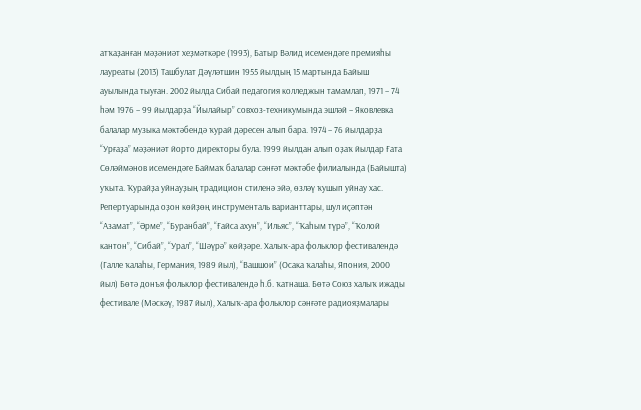атҡаҙанған мәҙәниәт хеҙмәткәре (1993), Батыр Вәлид исемендәге премияһы лауреаты (2013) Ташбулат Дәүләтшин 1955 йылдың 15 мартында Байыш ауылында тыуған. 2002 йылда Сибай педагогия колледжын тамамлап, 1971 – 74 һәм 1976 – 99 йылдарҙа “Йылайыр” совхоз-техникумында эшләй – Яковлевка балалар музыка мәктәбендә ҡурай дәресен алып бара. 1974 – 76 йылдарҙа “Урғаҙа” мәҙәниәт йорто директоры була. 1999 йылдан алып оҙаҡ йылдар Ғата Сөләймәнов исемендәге Баймаҡ балалар сәнғәт мәктәбе филиалында (Байышта) уҡыта. Ҡурайҙа уйнауҙың традицион стиленә эйә, өзләү ҡушып уйнау хас. Репертуарында оҙон көйҙөң инструменталь варианттары, шул иҫәптән “Азамат”, “Әрме”, “Буранбай”, “Ғайса ахун”, “Ильяс”, “Ҡаһым түрә”, “Ҡолой кантон”, “Сибай”, “Урал”, “Шәүрә” көйҙәре. Халыҡ-ара фольклор фестивалендә (Галле ҡалаһы, Германия, 1989 йыл), “Вашшои” (Осака ҡалаһы, Япония, 2000 йыл) Бөтә донъя фольклор фестивалендә һ.б. ҡатнаша. Бөтә Союз халыҡ ижады фестивале (Мәскәү, 1987 йыл), Халыҡ-ара фольклор сәнғәте радиояҙмалары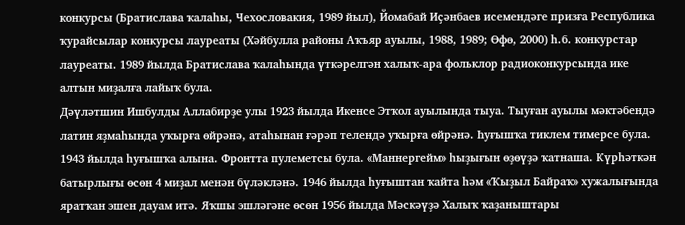конкурсы (Братислава ҡалаһы, Чехословакия, 1989 йыл), Йомабай Иҫәнбаев исемендәге призға Республика ҡурайсылар конкурсы лауреаты (Хәйбулла районы Аҡъяр ауылы, 1988, 1989; Өфө, 2000) һ.б. конкурстар лауреаты. 1989 йылда Братислава ҡалаһында үткәрелгән халыҡ-ара фольклор радиоконкурсында ике алтын миҙалға лайыҡ була.
Дәүләтшин Ишбулды Аллабирҙе улы 1923 йылда Икенсе Этҡол ауылында тыуа. Тыуған ауылы мәктәбендә латин яҙмаһында уҡырға өйрәнә, атаһынан ғәрәп телендә уҡырға өйрәнә. Һуғышҡа тиклем тимерсе була. 1943 йылда һуғышҡа алына. Фронтта пулеметсы була. «Маннергейм» һыҙығын өҙөүҙә ҡатнаша. Күрһәткән батырлығы өсөн 4 миҙал менән бүләкләнә. 1946 йылда һуғыштан ҡайта һәм «Ҡыҙыл Байраҡ» хужалығында яратҡан эшен дауам итә. Яҡшы эшләгәне өсөн 1956 йылда Мәскәүҙә Халыҡ ҡаҙаныштары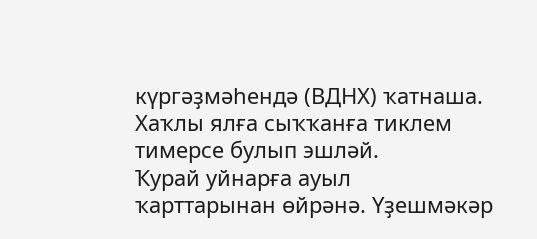күргәҙмәһендә (ВДНХ) ҡатнаша. Хаҡлы ялға сыҡҡанға тиклем тимерсе булып эшләй.
Ҡурай уйнарға ауыл ҡарттарынан өйрәнә. Үҙешмәкәр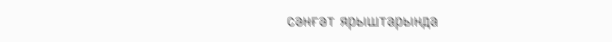сәнғәт ярыштарында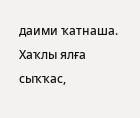даими ҡатнаша. Хаҡлы ялға сыҡҡас,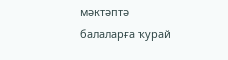мәктәптә балаларға ҡурай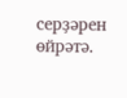серҙәрен өйрәтә.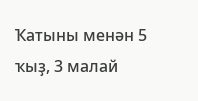Ҡатыны менән 5 ҡыҙ, 3 малай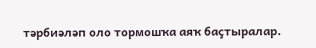тәрбиәләп оло тормошҡа аяҡ баҫтыралар.